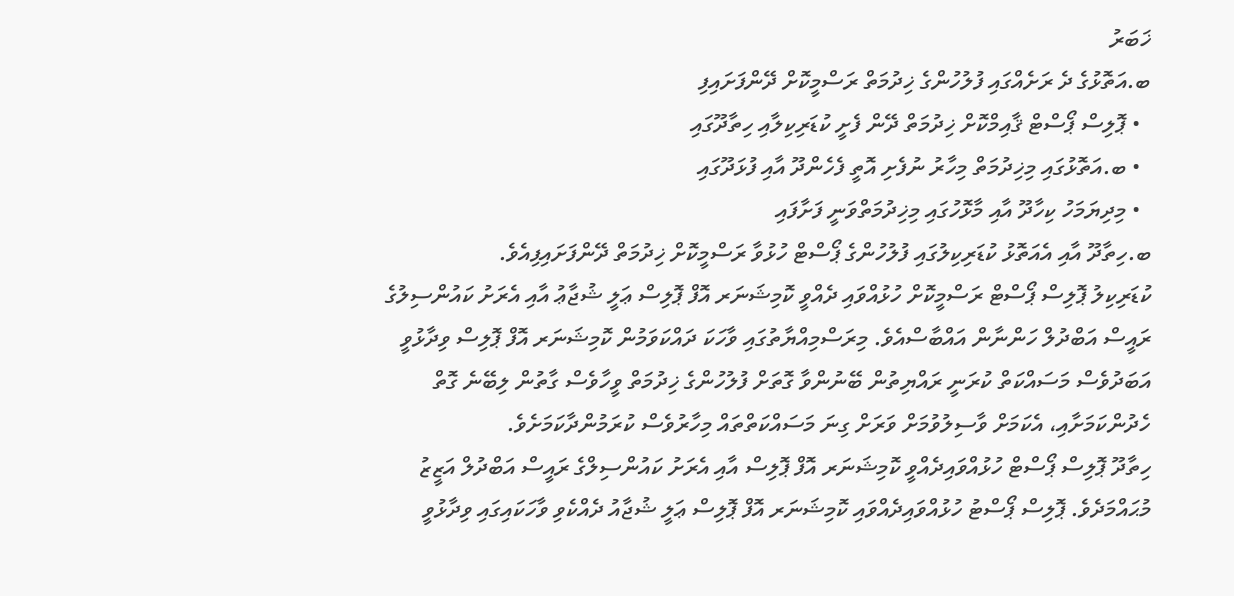ޚަބަރު
ބ.އަތޮޅުގެ ދެ ރަށެއްގައި ފުލުހުންގެ ޚިދުމަތް ރަސްމީކޮށް ދޭންފަށައިފި
  • ޕޮލިސް ޕޯސްޓް ޤާއިމްކޮށް ޚިދުމަތް ދޭން ފެށީ ކުޑަރިކިލާއި ހިތާދޫގައި
  • ބ.އަތޮޅުގައި މިޚިދުމަތް މިހާރު ނުފެށި އޮތީ ފެހެންދޫ އާއި ފުޅަދޫގައި
  • މިދިޔަމަހު ކިހާދޫ އާއި މާޅޮހުގައި މިޚިދުމަތްވަނީ ފަށާފައި
ބ.ހިތާދޫ އާއި އެއަތޮޅު ކުޑަރިކިލުގައި ފުލުހުންގެ ޕޯސްޓް ހުޅުވާ ރަސްމީކޮށް ޚިދުމަތް ދޭންފަށައިފިއެވެ.
ކުޑަރިކިލު ޕޮލިސް ޕޯސްޓް ރަސްމީކޮށް ހުޅުއްވައި ދެއްވީ ކޮމިޝަނަރ އޮފް ޕޮލިސް ޢަލީ ޝުޖާޢު އާއި އެރަށު ކައުންސިލުގެ ރައީސް އަބްދުލް ހަންނާން އައްބާސްއެވެ. މިރަސްމިއްޔާތުގައި ވާހަކަ ދައްކަވަމުން ކޮމިޝަނަރ އޮފް ޕޮލިސް ވިދާޅުވީ އަބަދުވެސް މަސައްކަތް ކުރަނީ ރައްޔިތުން ބޭނުންވާ ގޮތަށް ފުލުހުންގެ ޚިދުމަތް ވީހާވެސް ގާތުން ލިބޭނެ ގޮތް ހެދުންކަމަށާއި، އެކަމަށް ވާސިލުވުމަށް ވަރަށް ގިނަ މަސައްކަތްތައް މިހާރުވެސް ކުރަމުންދާކަމަށެވެ.
ހިތާދޫ ޕޮލިސް ޕޯސްޓް ހުޅުއްވައިދެއްވީ ކޮމިޝަނަރ އޮފް ޕޮލިސް އާއި އެރަށު ކައުންސިލްގެ ރައީސް އަބްދުލް އަޒީޒު މުޙައްމަދެވެ. ޕޮލިސް ޕޯސްޓު ހުޅުއްވައިދެއްވައި ކޮމިޝަނަރ އޮފް ޕޮލިސް ޢަލީ ޝުޖާއު ދެއްކެވި ވާހަކައިގައި ވިދާޅުވީ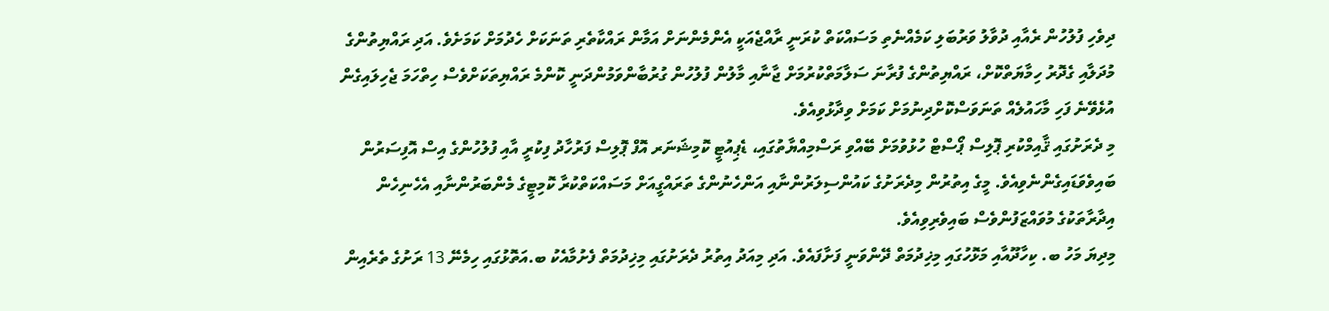ދިވެހި ފުލުހުން ރެއާއި ދުވާލު ވަރުބަލި ކަމެއްނެތި މަސައްކަތް ކުރަނީ ރާއްޖެއަކީ އެންމެންނަށް އަމާން ރައްކާތެރި ތަނަކަށް ހެދުމަށް ކަމަށެވެ. އަދި ރައްޔިތުންގެ މުދަލާއި ގެދޮރު ހިމާޔަތްކޮށް، ރައްޔިތުންގެ ފުރާނަ ސަލާމަތްކުރުމަށް ޖާނާއި މާލުން ފުލުހުން ގުރުބާންވަމުންދަނީ ކޮންމެ ރައްޔިތަކަށްވެސް ހިތްހަމަ ޖެހިލައިގެން އުޅެވޭނެ ފަހި މާހައުލެއް ތަނަވަސްކޮށްދިނުމަށް ކަމަށް ވިދާޅުވިއެވެ.
މި ދެރަށުގައި ޤާއިމްކުރި ޕޮލިސް ޕޯސްޓް ހުޅުވުމަށް ބޭއްވި ރަސްމިއްޔާތުގައި، ޑެޕިއުޓީ ކޮމިޝަނަރ އޮފް ޕޮލިސް ފަރުހާދު ފިކުރީ އާއި ފުލުހުންގެ އިސް އޮފިސަރުން ބައިވެވަޑައިގެންނެވިއެވެ. މީގެ އިތުރުން މިދެރަށުގެ ކައުންސިލަރުންނާއި އަންހެނުންގެ ތަރައްގީއަށް މަސައްކަތްކުރާ ކޮމިޓީގެ މެންބަރުންނާއި އެހެނިހެން އިދާރާތަކުގެ މުވައްޒަފުންވެސް ބައިވެރިވިއެވެ.
މިދިޔަ މަހު ބ. ކިހާދޫއާއި މަޅޮހުގައި މިޚިދުމަތް ދޭންވަނީ ފަށާފައެވެ. އަދި މިއަދު އިތުރު ދެރަށުގައި މިޚިދުމަތް ފެށުމާއެކު ބ.އަތޮޅުގައި ހިމެނޭ 13 ރަށުގެ ތެރެއިން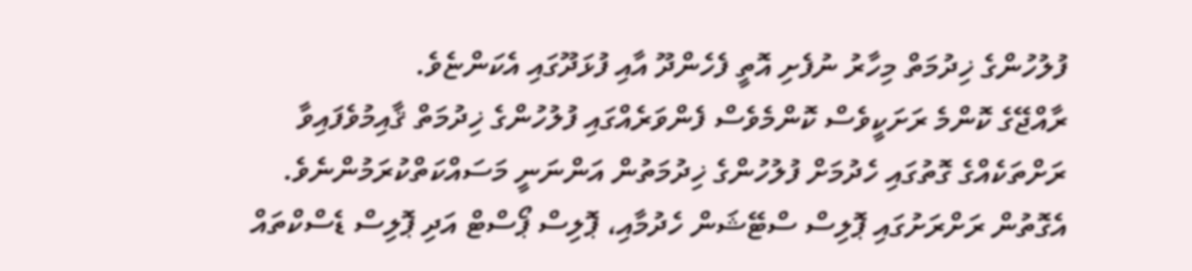ފުލުހުންގެ ޚިދުމަތް މިހާރު ނުފެށި އޮތީ ފެހެންދޫ އާއި ފުޅަދޫގައި އެކަންޏެވެ.
ރާއްޖޭގެ ކޮންމެ ރަށަކީވެސް ކޮންމެވެސް ފެންވަރެއްގައި ފުލުހުންގެ ޚިދުމަތް ޤާއިމުވެފައިވާ ރަށްތަކެއްގެ ގޮތުގައި ހެދުމަށް ފުލުހުންގެ ޚިދުމަތުން އަންނަނީ މަސައްކަތްކުރަމުންނެވެ. އެގޮތުން ރަށްރަށުގައި ޕޮލިސް ސްޓޭޝަން ހެދުމާއި، ޕޮލިސް ޕޯސްޓް އަދި ޕޮލިސް ޑެސްކްތައް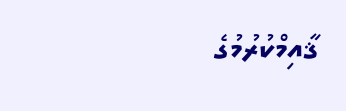ޤާއިމްކުރުމުގެ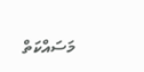މަސައްކަތް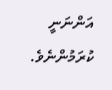އަންނަނީ ކުރަމުންނެވެ.